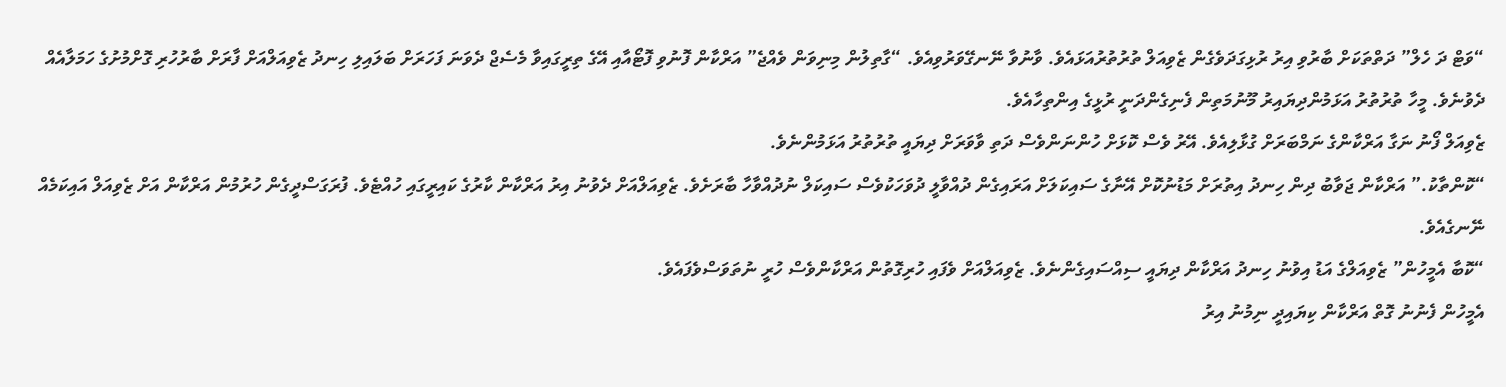“ވަޓް ދަ ހެލް” ދަތްތަކަށް ބާރުވި އިރު ރުޅިގަދަވެގެން ޒެވިއަލް ތުރުތުރުއަޅައެވެ. ވާނުވާ ނޭނގޭވަރުވިއެވެ. “ގާތިލުން މިނިވަން ވެއްޖެ” އަރްކާން ފޮނުވި ފޮޓޯއާއި އޭގެ ތިރީގައިވާ މެސެޖް ދެވަނަ ފަހަރަށް ބަލައިލި ހިނދު ޒެވިއަލްއަށް ފާރަށް ބާރުހުރި ގޮށްމުށުގެ ހަމަލާއެއް ދެވުނެވެ. މީހާ ތުރުތުރު އަޅަމުންދިޔައިރު މޫނުމަތިން ފެނިގެންދަނީ ރުޅީގެ އިންތިހާއެވެ.
ޒެވިއަލް ފޯނު ނަގާ އަރްކާންގެ ނަމްބަރަށް ގުޅާލިއެވެ. އޭރު ވެސް ކޮޅަށް ހުންނަންވެސް ދަތި ވާވަރަށް ދިޔައީ ތުރުތުރު އަޅަމުންނެވެ.
“ކޮންތާކު.” އަރްކާން ޖަވާބު ދިން ހިނދު އިތުރަށް މަޑުނުކޮށް އޭނާގެ ސައިކަލަށް އަރައިގެން ދުއްވާލީ ދުވަހަކުވެސް ސައިކަލް ނުދުއްވާހާ ބާރަށެވެ. ޒެވިއަލްއަށް ދެވުނު އިރު އަރްކާން ކާރުގެ ކައިރީގައި ހުއްޓެވެ. ފުރަގަސްދީގެން ހުރުމުން އަރްކާން އަށް ޒެވިއަލް އައިކަމެއް ނޭނގެއެވެ.
“ކޮބާ އެމީހުން” ޒެވިއަލްގެ އަޑު އިވުނު ހިނދު އަރްކާން ދިޔައީ ސިއްސައިގެންނެވެ. ޒެވިއަލްއަށް ވެފައި ހުރިގޮތުން އަރްކާންވެސް ހުރީ ނުތަވަސްވެފައެވެ.
އެމީހުން ފެނުނު ގޮތް އަރްކާން ކިޔައިދީ ނިމުނު އިރު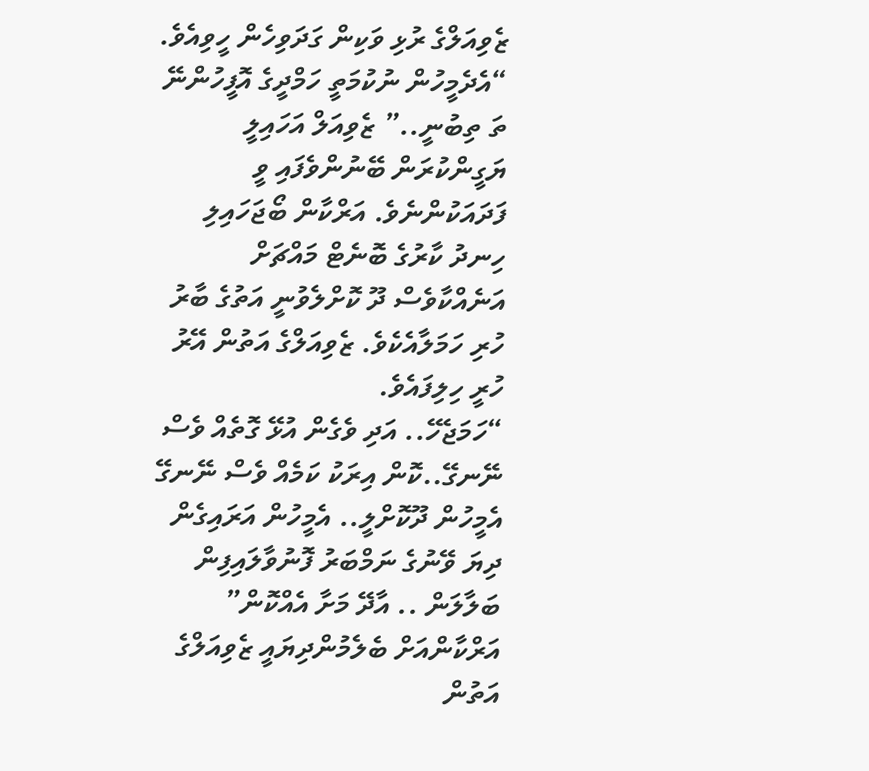ޒެވިއަލްގެ ރުޅި ވަކިން ގަދަވިހެން ހީވިއެވެ. “އެދެމީހުން ނުކުމަތީ ހަމްދީގެ އޮފީހުންނޭ ތަ ތިބުނީ..” ޒެވިއަލް އަހައިލީ ޔަގީންކުރަން ބޭނުންވެފައި ވީ ފަދައަކުންނެވެ. އަރްކާން ބޯޖަހައިލި ހިނދު ކާރުގެ ބޮނެޓް މައްޗަށް އަނެއްކާވެސް ދޫ ކޮށްލެވުނީ އަތުގެ ބާރު ހުރި ހަމަލާއެކެވެ. ޒެވިއަލްގެ އަތުން އޭރު ހުރީ ހިލިފައެވެ.
“ހަމަޖެހޭ.. އަދި ވެގެން އުޅޭ ގޮތެއް ވެސް ނޭނގޭ..ކޮން އިރަކު ކަމެއް ވެސް ނޭނގޭ އެމީހުން ދޫކޮށްލީ.. އެމީހުން އަރައިގެން ދިޔަ ވޭނުގެ ނަމްބަރު ފޮނުވާލައިފިން ބަލާލަން .. އާދޭ މަށާ އެއްކޮން” އަރްކާންއަށް ބެލެމުންދިޔައީ ޒެވިއަލްގެ އަތުން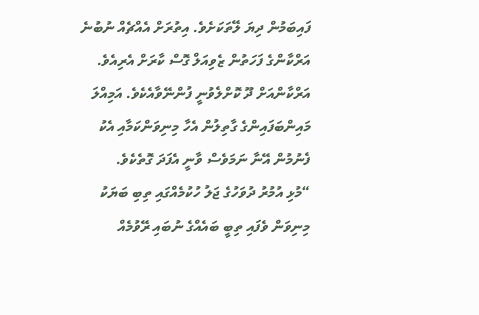ފައިބަމުން ދިޔަ ލޭތަކަށެވެ. އިތުރަށް އެއްޗެއް ނުބުނެ އަރްކާންގެ ފަހަތުން ޒެވިއަލް ގޮސް ކާރަށް އެރިއެވެ.
އަރްކާންއަށް ދޫ ކޮށްލެވުނީ ފުންނޭވާއެކެވެ. އަމިއްލަ މައިންބަފައިންގެ ގާތިލުން އެހާ މިނިވަންކަމާއި އެކު ފެނުމުން އޭނާ ނަމަވެސް ވާނީ އެފަދަ ގޮތެކެވެ.
“މުޅި އުމުރު ދުވަހުގެ ޖަލު ހުކުމެއްގައި ތިބި ބަޔަކު މިނިވަން ވެފައި ތިބީ ބައެއްގެ ނުބައި ރޭވުމެއް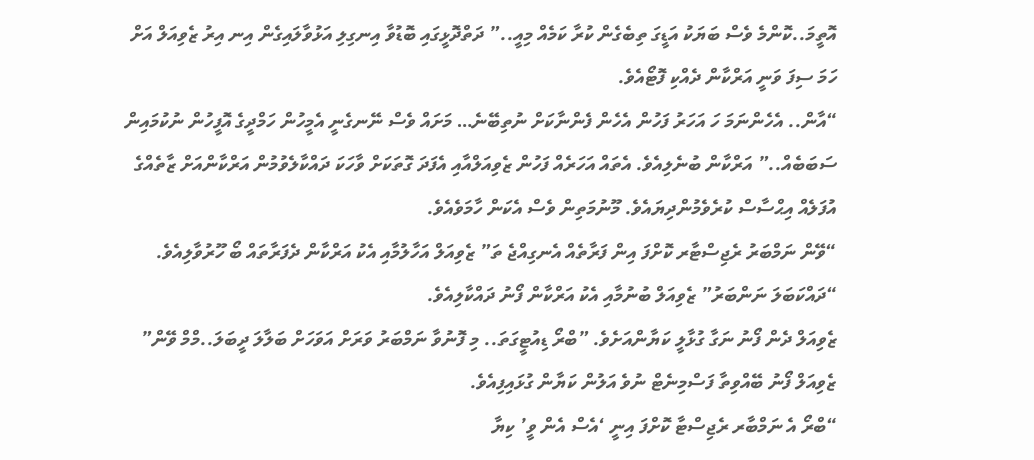އޮތީމަ..ކޮންމެ ވެސް ބަޔަކު އަޑީގަ ތިބެގެން ކުރާ ކަމެއް މިއީ..” ދަތްދޮޅީގައި ބޮޑުވާ އިނގިލި އަޅުވާލައިގެން އިނ އިރު ޒެވިއަލް އަށް ހަމަ ސިފަ ވަނީ އަރްކާން ދެއްކި ފޮޓޯއެވެ.
“އާން.. އެހެންނަމަ ހަ އަހަރު ފަހުން އެހެން ފެންނާކަށް ނުތިބޭނެ… މަށައް ވެސް ނޭނގެނީ އެމީހުން ހަމްދީގެ އޮފީހުން ނުކުމައިން ސަބަބެއް..” އަރްކާން ބުނެލިއެވެ. އެތައް އަހަރެއް ފަހުން ޒެވިއަލްއާއި އެފަދަ ގޮތަކަށް ވާހަކަ ދައްކާލެވުމުން އަރްކާންއަށް ޒާތެއްގެ އުފަލެއް އިޙްސާސް ކުރެވެމުންދިޔައެވެ. މޫނުމަތިން ވެސް އެކަން ހާމަވެއެވެ.
“ވޭން ނަމްބަރު ރެޖިސްޓާރ ކޮށްފަ އިން ފަރާތެއް އެނގިއްޖެ ތަ” ޒެވިއަލް އަހާލުމާއި އެކު އަރްކާން ދެފަރާތައް ބޯ ހޫރުވާލިއެވެ. “ދައްކަބަލަ ނަންބަރު” ޒެވިއަލް ބުނުމާއި އެކު އަރްކާން ފޯނު ދައްކާލިއެވެ.
ޒެވިއަލް ދެން ފޯނު ނަގާ ގުޅާލީ ކަޔާންއަށެވެ. ”ބްރޯ ޑިއުޓީގަތަ.. މި ފޮނުވާ ނަމްބަރު ވަރަށް އަވަހަށް ބަލާލަ ދީބަލަ..މްމް ވޭން” ޒެވިއަލް ފޯނު ބޭއްވިތާ ފަސްމިނެޓް ނުވެ އަލުން ކަޔާން ގުޅައިފިއެވެ.
“ބްރޯ އެ ނަމްބާރ ރެޖިސްޓާ ކޮށްފަ އިނީ ‘އެސް އެން ވީ’ ކިޔާ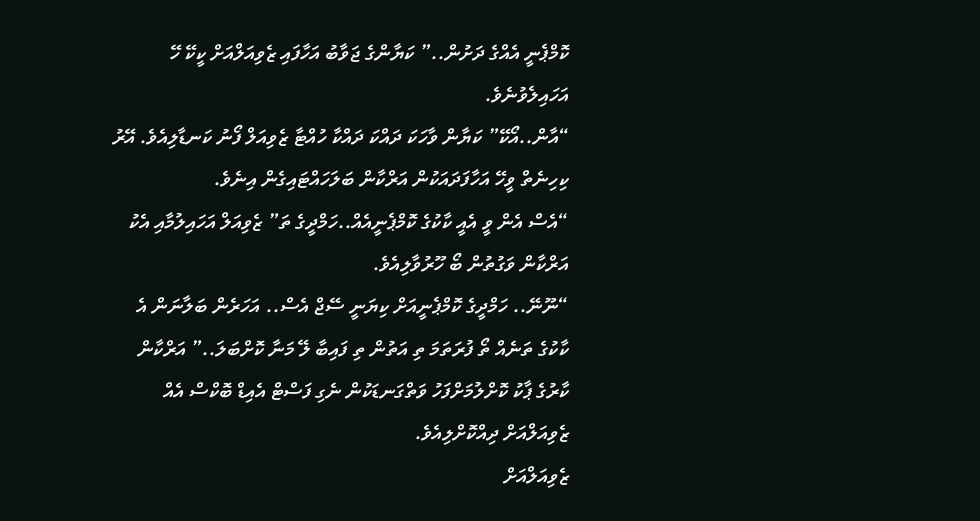ކޮމްޕެނީ އެއްގެ ދަށުން..” ކަޔާންގެ ޖަވާބު އަހާފައި ޒެވިއަލްއަށް ކީކޭ ހޭ އަހައިލެވުނެވެ.
“އާން..އޯކޭ” ކަޔާން ވާހަކަ ދައްކަ ދައްކާ ހުއްޓާ ޒެވިއަލް ފޯނު ކަނޑާލިއެވެ. އޭރު ކިހިނެތް ވީހޭ އަހާފަދައަކުން އަރްކާން ބަލަހައްޓައިގެން އިނެވެ.
“އެސް އެން ވީ އެއީ ކާކުގެ ކޮމްޕެނީއެއް..ހަމްދީގެ ތަ” ޒެވިއަލް އަހައިލުމާއި އެކު އަރްކާން ވަގުތުން ބޯ ހޫރުވާލިއެވެ.
“ނޫނޭ.. ހަމްދީގެ ކޮމްޕެނީއަށް ކިޔަނީ ސޭޖް އެސް.. އަހަރެން ބަލާނަން އެ ކާކުގެ ތަނެއް ތޯ ފުރަތަމަ ތި އަތުން ތި ފައިބާ ލޭ މަނާ ކޮށްބަލަ..” އަރްކާން ކާރުގެ ޕާކު ކޮށްލުމަށްފަހު ވަތްގަނޑަކުން ނެގި ފަސްޓް އެއިޑް ބޮކްސް އެއް ޒެވިއަލްއަށް ދިއްކޮށްލިއެވެ.
ޒެވިއަލްއަށް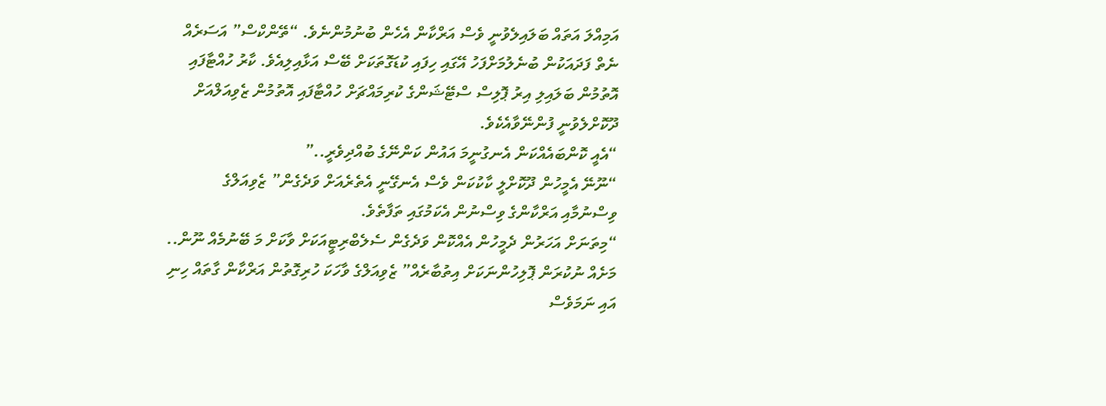އަމިއްލަ އަތައް ބަލައިލެވުނީ ވެސް އަރްކާން އެހެން ބުނުމުންނެވެ. “ތޭންކްސް” އަސަރެއް ނެތް ފަދައަކުން ބުނެލުމަށްފަހު އޭގައި ހިފައި ކުޑަގޮތަކަށް ބޭސް އަޅާއިލިއެވެ. ކާރު ހުއްޓާފައި އޮތުމުން ބަލައިލި އިރު ޕޮލިސް ސްޓޭޝަންގެ ކުރިމައްޗަށް ހުއްޓާފައި އޮތުމުން ޒެވިއަލްއަށް ދޫކޮށްލެވުނީ ފުންނޭވާއެކެވެ.
“އެއީ ކޮންބައެއްކަން އެނގުނީމަ އައުން ކަންނޭގެ ބުއްދިވެރީ..”
“ނޫނޭ އެމީހުން ދޫކޮށްލީ ކާކުކަން ވެސް އެނގޭނީ އެތެރެއަށް ވަދެގެން” ޒެވިއަލްގެ ވިސްނުމާއި އަރްކާންގެ ވިސްނުން އެކަމުގައި ތަފާތެވެ.
“މިތަނަށް އަހަރުން ދެމީހުން އެއްކޮން ވަދެގެން ސެލެބްރިޓީއަކަށް ވާކަށް މަ ބޭނުމެއް ނޫން.. މަށެއް ނުކުރަން ޕޮލިހުންނަކަށް އިތުބާރެއް” ޒެވިއަލްގެ ވާހަކަ ހުރިގޮތުން އަރްކާން ގާތައް ހިނި އައި ނަމަވެސް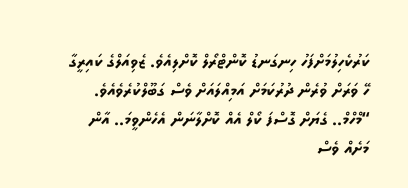ކަރުކެހިލުމަށްފަހު ހިނގަނޑު ކޮންޓްރޯލް ކޮށްލިއެވެ. ޒެވިއަލްގެ ކައިރީގާ ހޭ ވަރަށް ވުރެން ދުރުކަމަށް އަމިއްލައަށް ވެސް ގަބޫލްކުރެވެއެވެ.
“މްހްމް.. ގެޔަށް ގޮސްފަ ކޯލް އެއް ކޮށްލާނަން އެހެންވީމަ.. އާން މަށެއް ވެސް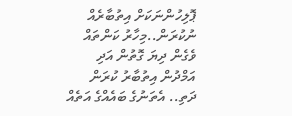ޕޮލިހުންނަކަށް އިތުބާރެއް ނުކުރަން..މިހާރު ކަންތައް ވެގެން ދިޔަ ގޮތުން އަދި އަމްދުން އިތުބާރު ކުރަން ދަތި.. އެތަނުގެ ބައެއްގެ އަތެއް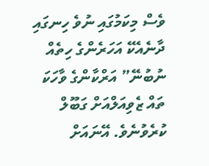ވެސް މިކަމުގައި ނުވެ ހިނގައި ދާނެއެކޭ އަހަރެންގެ ހިތެއް ނުބުނޭ” އަރްކާންގެ ވާހަކަ ތައް ޒެވިއަލްއަށް ގަބޫލް ކުރެވުނެވެ. އޭނައަށް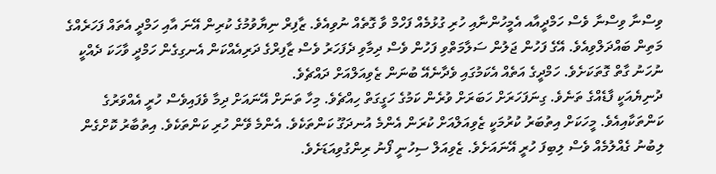ވިސްނާ ވިސްނާ ވެސް ހަމްދީއާއ އެމީހުންނާއި ހުރި ގުޅުމެއް ފަހްމް ވާ ގޮތެއް ނުވިއެވެ. ޒާފިރް ނިޔާވުމުގެ ކުރިން އޭނަ އާއި ހަމްދީ އެތައް ފަހަރެއްގެ މަތިން ބައްދަލްވިއެވެ. އޭގެ ފަހުން ޖަލުން ސަލާމަތްވި ފަހުން ވެސް ދިމާވި ދެފަހަރު ވެސް ޒާފިރްގެ ދަރިއެއްކަން އެނގިގެން ހަމްދީ ވާހަކަ ދެއްކީ ނުހަނު ގާތް ގޮތަކަށެވެ. ހަމްދީގެ އަތެއް އެކަމުގައި ވެދާނެއޭ ބުނަން ޒެވިއަލްއަށް ދައްޗެވެ.
ދުނިޔެއަކީ ފާޑެއްގެ ތަނެވެ. ގިނަފަހަރަށް ހަބަރަށް ވުރެން ކަމުގެ ހަގީގަތް ހިއްޗެވެ. މިހާ ތަނަށް އޭނައަށް ދިމާ ވެފައިވެސް ހުރީ އެއްވަރުގެ ކަންތަކާއިއެވެ. މީހަކަށް އިތުބަރު ކުރުމަކީ ޒެވިއަލްއަށް ކުރަން އެންމެ އުނދަގޫ ކަންތަކެވެ. އެންމެ ވޭން ހުރި ކަންތަކެވެ. އިތުބާރު ކޮށްގެން ލިބުނު ގެއްލުމެއް ވެސް ލިބިފަ ހުރީ އޭނައަށެވެ. ޒެވިއަލް ސިހުނީ ފޯނު ރިންގުވިއަޑަށެވެ.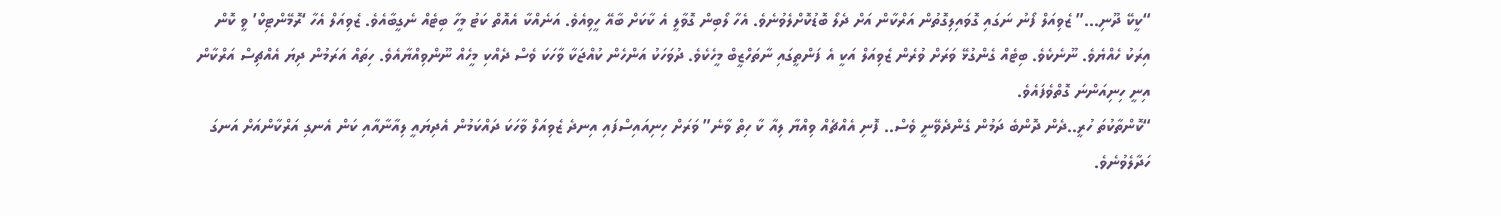“ކީކޭ ދޫނި…” ޒެވިއަލް ފޯނު ނަގައި ގޮވައިލިގޮތުން އަރްކާން އަށް ދެލޯ ބޮޑުކޮށްލެވުނެވެ. އެހާ ލޯބިން ގޮވާލީ އެ ކާކަށް ބާއޭ ހީވިއެވެ. އަނެއްކާ އެއޮތް ކަޓު މީހާ ބިޓެއް ނެގީބާއެވެ. ޒެވިއަލް އެހާ ‘ރޮމޭންޓިކް’ ވީ ކޮން އިރަކު ހެއްޔެވެ. ނޫނެކެވެ. ބިޓެއް ގެންގުޅޭ ވަރަށް ވުރެން ޒެވިއަލް އަކީ އެ ފަންތީގައި ނާތަހްޒީބް މީހެކެވެ. ދުވަހަކު އަންހެން ކުއްޖަކާ ވާހަކަ ވެސް ދެއްކި މީހެއް ނޫންވިއްޔާއެވެ. ހިތައް އަރަމުން ދިޔަ އެއްޗިސް އަރްކާން އިނީ ހިނިއަންނަ ގޮތްވެފައެވެ.
“ކޮންތާކުތަ ހުރީ..ދެން ދޮންބެ ދަމުން ގެންދެވޭނީ ވެސް.. ފޮނި އެއްޗެއް ވިއްޔާ ލިއާ ކާ ހިތް ވާނެ” ވަރަށް ހިނިއައިސްފައި އިނދެ ޒެވިއަލް ވާހަކަ ދައްކަމުން އެދިޔައީ ލިއާނާއާއި ކަން އެނގި އަރްކާންއަށް އަނގަ ހަދާލެވުނެވެ.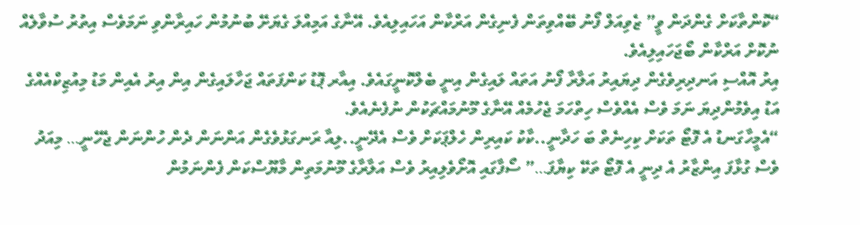“ކޮންތާކަށް ގެންދަން ވީ” ޒެވިއަލް ފޯނު ބޭއްވިތަން ފެނިގެން އަރްކާން އަހައިލިއެވެ. އޭނާގެ އަމިއްލަ ގެޔަށޭ ބުނުމުން ހައިރާންވި ނަމަވެސް އިތުރު ސުވާލެއް ނުކޮށް އަރްކާން ބޯޖަހައިލިއެވެ.
އިރު އޮއްސި އަނދިރިވެގެން ދިޔައިރު އަލާރާ ފޯނު އަތައް ލައިގެން އިނީ ބެލްކޮނީގައެވެ. އިއާރ ޕޮޑު ކަންފަތައް ޖަހާލައިގެން އިން އިރު އެއިން މަޑު މިއުޒިކްއެއްގެ އަޑު އިވެމުންދިޔަ ނަމަ ވެސް އެއްވެސް ހިތްހަމަ ޖެހުމެއް އޭނާގެ މޫނުމައްޗަކުން ނުފެނެއެވެ.
“އެމީހާގަނޑު އެ ފޮޓޯ ތަކަށް ކިހިނެތް ބަ ހަދާނީ..ކާކު ކައިރިން ހެލްޕަކަށް ވެސް އެދޭނީ..ލިއާ ރަނގަޅުވެގެން އަންނަން ދެން ހުންނަން ޖެހޭނީ… މިއަދު ވެސް ގުޅާފަ އިންޒާރު އެ ދިނީ އެ ފޮޓޯ ތަކޭ ކިޔާފަ…” ސޯފާގައި އޮށޯވެލިއިރު ވެސް އަލާރާގެ މޫނުމަތިން މާޔޫސްކަން ފެންނަމުން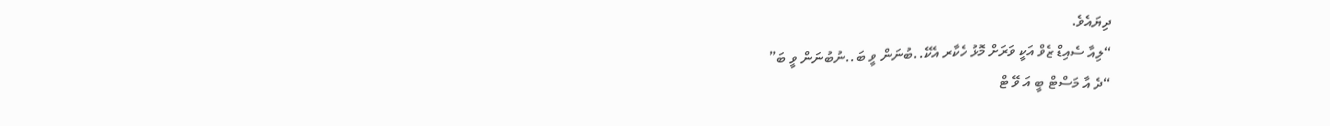ދިޔައެވެ.
“ލިއާ ސެއިޑް ޒެވް އަކީ ވަރަށް މޮޅު ހެކާރ އެކޭ..ބުނަން ވީ ބަ..ނުބުނަން ވީ ބަ”
“ދެ އާ މަސްޓް ބީ އަ ވޭ ޓް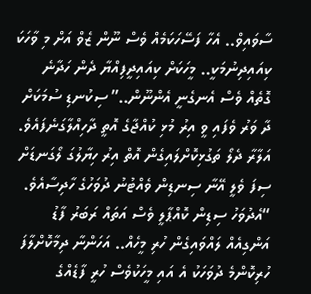ސާވައިވް.. އެހާ ފަސޭހަކަމެއް ވެސް ނޫން ޒެވް އަށް މި ވާހަކަ ކިއައިދިނުމަކީ.. މީހަކަށް ކިއައިދީފިއްޔާ ދެން ހަދާނެ ގޮތެއް ވެސް އެނގެނީ އެންނޫން..” ސިކުނޑި ސުމަކަށް ދާ ވަރު ވެފައި ވީ އިރު މުޅި ކުއްޖާގެ އޮތީ ދާހިއްލާގަނެފައެވެ. އަލާރާ ދެލޯ ތަގުޅިކޮށްލައިގެން އޮތް އިރު ހިޔާލުގަ ލޯގަނޑަށް ސިފަ ވެލީ އޭނާ ސިނޑިން ވެއްޓުނު ދުވަހުގެ ހާދިސާއެވެ.
“އެދުވަހު ސިޑިން ކޮއްޕާލީ ވެސް އަތައް ރަބަރު ފާޑު އަންގިއެއް ލައްވައިގެން ހުރި މީހެއް.. އަހަންނާ ދިމާކޮށްލާފަ ހުރިކޮންމެ ދުވަހަކު އެ އައި މީހަކުވެސް ހުރީ ފާޑެއްގެ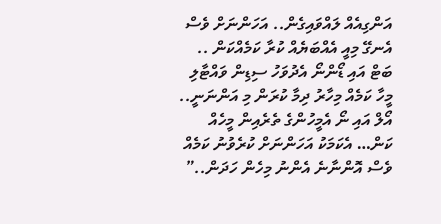އަންގިއެއް ލައްވައިގެން.. އަހަންނަށް ވެސް އެނގޭ މިއީ އެއްބަޔެއް ކުރާ ކަމެއްކަން .. ބަޓް އައި ޑޯންނޯ އެދުވަހު ސިޑިން ވައްޓާލި މީހާ ކަމެއް މިހާރު ދިމާ ކުރަން މި އަންނަނީ.. އޯލް އައި ނޯ އެމީހުންގެ ތެރެއިން މީހެއް ކަން… އެކަމަކު އަހަންނަށް ކުރެވުނު ކަމެއް ވެސް އޮންނާނެ އެންނު މިހެން ހަދަން..”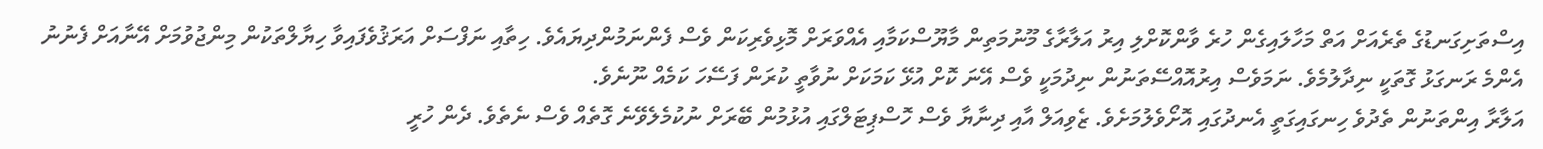އިސްތަށިގަނޑުގެ ތެރެއަށް އަތް މަހާލައިގެން ހުރެ ވާންކޮށްލި އިރު އަލާރާގެ މޫނުމަތިން މާޔޫސްކަމާއި އެއްވަރަށް މޮޅިވެރިކަން ވެސް ފެންނަމުންދިޔައެވެ. ހިތާއި ނަފްސަށް އަރަޤުވެފައިވާ ހިޔާލްތަކުން މިންޖުވުމަށް އޭނާއަށް ފެނުނު އެންމެ ރަނގަޅު ގޮތަކީ ނިދާލުމެވެ. ނަމަވެސް އިރުއޮއްސޭތަނުން ނިދުމަކީ ވެސް އޭނަ ކޮށް އުޅޭ ކަމަކަށް ނުވާތީ ކުރަން ފަސޭހަ ކަމެއް ނޫނެވެ.
އަލާރާ އިންތަނުން ތެދުވެ ހިނގައިގަތީ އެނދުގައި އޮށޯވެލުމަށެވެ. ޒެވިއަލް އާއި ދިނާޔާ ވެސް ހޮސްޕިޓަލްގައި އުޅުމުން ބޭރަށް ނުކުމެލެވޭނެ ގޮތެއް ވެސް ނެތެވެ. ދެން ހުރީ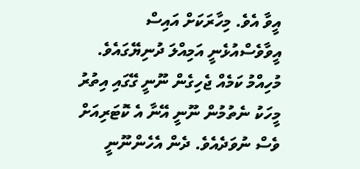އީވާ އެވެ. މިހާރަކަށް އައިސް އީވާވެސްއުޅެނީ އަމިއްލަ ދުނިޔޭގައެވެ. މުހިއްމު ކަމެއް ޖެހިގެން ނޫނީ ގޭގައި އިތުރު މީހަކު ނެތުމުން ނޫނީ އޭނާ އެ ކޮޓަރިއަށް ވެސް ނުވަދެއެވެ. ދެން އެހެންނޫނީ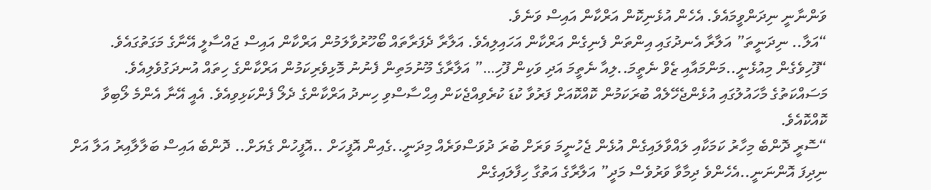ވަންނާނީ ނިދަންވީމައެވެ. އެހެން އުޅެނިކޮން އަރްކާން އައިސް ވަނެވެ.
“އަލާ.. ނިދަނީތަ” އަލާރާ އެނދުގައި އިންތަން ފެނިގެން އަރްކާން އަހައިލިއެވެ. އަލާރާ ދެފަރާތައް ބޯހޫރުވާލަމުން އަރްކާން އައިސް ޖައްސާލީ އޭނާގެ މަގަތުގައެވެ.
“ފޫހިވެގެން މިއުޅެނީ..މަންމައާއި ޒެވް ނެތީމަ..ލިއާ ނެތީމަ އަދި ވަކިން ފޫހި…” އަލާރާގެ މޫނުމަތިން ފެނުނު މޮޅިވެރިކަމުން އަރްކާންގެ ހިތައް އުނދަގުވެލިއެވެ. މަސައްކަތުގެ މާހައުލުގައި އުޅެންޖެހޭލެއް ބުރަކަމުން ކޮއްކޮއަށް ފަރުވާ ކުޑަ ކުރެވިއްޖެކަން އިޙްސާސްވި ހިނދު އަރްކާންގެ ދެލޯ ފެންކަޅިވިއެވެ. އެއީ އޭނާ އެންމެ ލޯބިވާ ކޮއްކޮއެވެ.
“ސޮރީ ދޮންބެ މިހާރު ކަމަކާއި ލައްވާލައިގެން އުޅެން ޖެހުނީމަ ވަރަށް ބުރަ ދުވަސްވަރެއް މިދަނީ..ގެއިން އޮފީހަށް ..އޮފީހުން ގެޔަށް.. ދޮންބެ އައިސް ބަލާލާއިރު އަލާ އަށް ނިދިފަ އޮންނަނީ..އެހެންވެ ދިމާވާ ވަރުވެސް މަދީ” އަލާރާގެ އަތުގާ ހިފާލައިގެން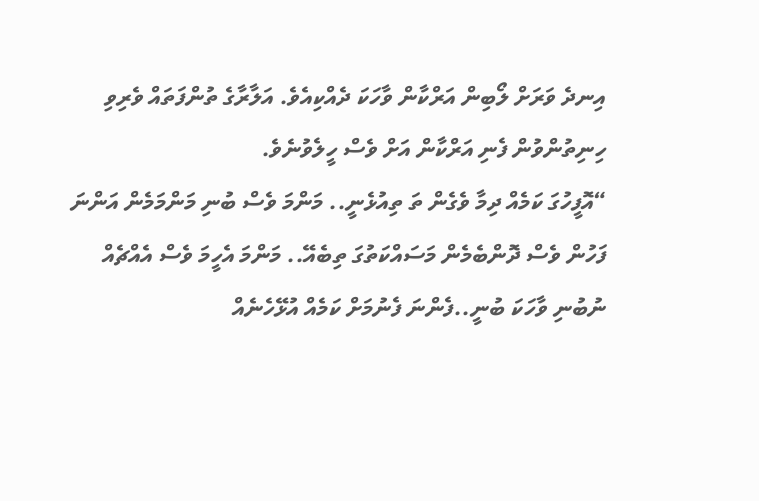އިނދެ ވަރަށް ލޯބިން އަރްކާން ވާހަކަ ދެއްކިއެވެ. އަލާރާގެ ތުންފަތައް ވެރިވި ހިނިތުންވުން ފެނި އަރްކާން އަށް ވެސް ހީލެވުނެވެ.
“އޮފީހުގަ ކަމެއް ދިމާ ވެގެން ތަ ތިއުޅެނީ.. މަންމަ ވެސް ބުނި މަންމަމެން އަންނަ ފަހުން ވެސް ދޮންބެމެން މަސައްކަތުގަ ތިބެއޭ.. މަންމަ އެހީމަ ވެސް އެއްޗެއް ނުބުނި ވާހަކަ ބުނީ..ފެންނަ ފެނުމަށް ކަމެއް އުޅޭހެނެއް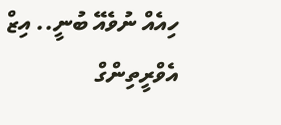ހިއެއް ނުވެއޭ ބުނީ.. އިޒް އެވްރީތިންގް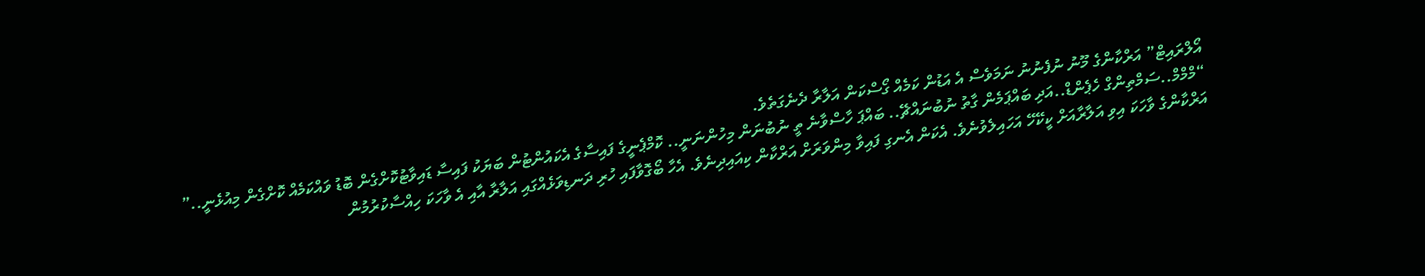އޯލްރައިޓް” އަރްކާންގެ މޫނު ނުފެނުނު ނަމަވެސް އެ އަޑުން ކަމެއް ގޯސްކަން އަލާރާ ދެނެގަތެވެ.
“މްމްމް..ސަމްތިންގް ހެޕެންޑް..އަދި ބައްޕަމެން ގާތު ނުބުނައްޗޭ.. ބައްޕަ ހާސްވާނެ ތީ ނުބުނަން މިހުންނަނީ.. ކޮމްޕެނީގެ ފައިސާގެ އެކައުންޓުން ބަޔަކު ފައިސާ ޑައިވާޓުކޮށްގެން ބޮޑު ވައްކަމެއް ކޮށްގެން މިއުޅެނީ..” އަރްކާންގެ ވާހަކަ އިވި އަލާރާއަށް ކީކޭހޭ އަހައިލެވުނެވެ. އެކަން އެނގި ފައިވާ މިންވަރަށް އަރްކާން ކިއައިދިނެވެ. އެހާ ބޯގޮވާފައި ހުރި ދަނޑިވަޅެއްގައި އަލާރާ އާއި އެ ވާހަކަ ހިއްސާކުރުމުން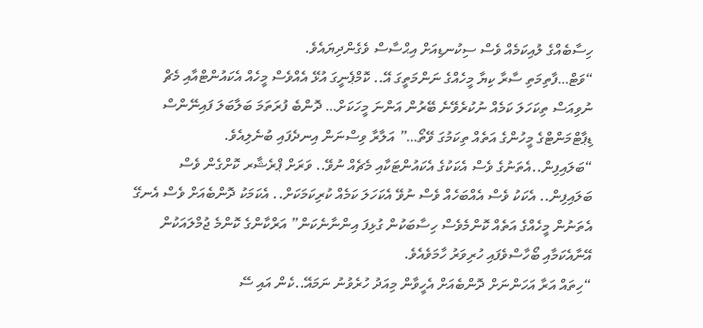ހިސާބެއްގެ ލުއިކަމެއް ވެސް ސިކުނޑިއަށް އިޙްސާސް ވެގެންދިޔައެވެ.
“ވަޓް…ފާތިމަތި ސާރާ ކިޔާ މީހެއްގެ ނަންމަތީގަ އޭ.. ކޮމްޕެނީގަ އުޅޭ އެއްވެސް މީހެއް އެކައުންޓްއާއި މެޗް ނުވިއަސް ތިކަހަލަ ކަމެއް ނުކުރެވޭނެ ބޭރުން އަންނަ މީހަކަށް… ދޮންބެ ފުރަތަމަ ބަލާބަލަ ފައިނޭންސް ޑިޕާޓްމަންޓްގެ މީހުންގެ އަތެއް ތިކަމުގަ ވޭތޯ…” އަލާރާ ވިސްނަން އިނދެފައި ބުނެލިއެވެ.
“ބަލައިފިން..އެތަނުގެ ވެސް އެކަކުގެ އެކައުންޓަކާއި މެޗެއް ނުވޭ.. ވަރަށް ޕްރެޝާރ ކޮށްގެން ވެސް ބަލައިފިން.. އެކަކު ވެސް އެއްބަހެއް ވެސް ނުވޭ އެކަހަލަ ކަމެއް ކުރިކަމަކަށް.. އެކަމަކު ދޮންބެއަށް ވެސް އެނގޭ އެތަނުން މީހެއްގެ އަތެއް ކޮންމެވެސް ހިސާބަކުން ގުޅިފަ އިންނާނެކަން” އަރްކާންގެ ކޮންމެ ޖުމްލައަކުން އޭނާއެކަމާއި ބޯހާސްވެފައި ހުރިވަރު ހާމަވެއެވެ.
“ހިތައް އަރާ އަހަންނަށް ދޮންބެއަށް އެހީވާން މިއަދު ހުރެވުނު ނަމައޭ..ކެން އައި ސޭ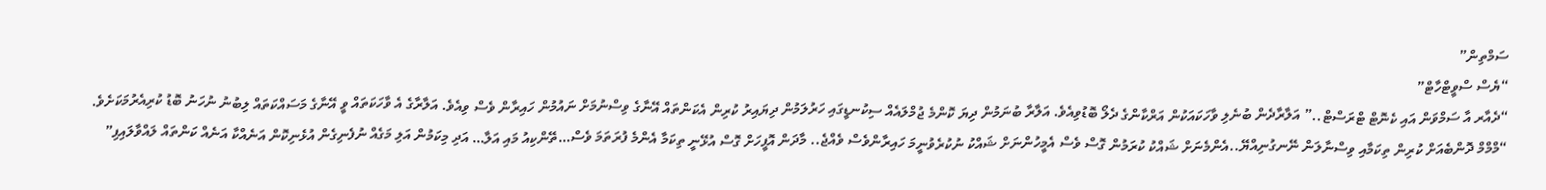ސަމްތިން”
“ޔެސް ސްވީޓްހާޓް”
“ދެއާރ އާ ސަމްވަން އައި ކެނޮޓް ޓްރަސްޓް..” އަލާރާދެން ބުނެލި ވާހަކައަކުން އަރްކާންގެ ދެލޯ ބޮޑުވިއެވެ. އަލާރާ ބުނަމުން ދިޔަ ކޮންމެ ޖުމްލައެއް ސިކުނޑީގައި ހަރުލަމުން ދިޔައިރު ކުރިން އެކަންތައް އޭނާގެ ވިސްނުމަށް ނައުމުން ހައިރާން ވެސް ވިއެވެ. އަލާރާގެ އެ ވާހަކަތައް ވީ އޭނާގެ މަސައްކަތައް ލިބުނު ނުހަނު ބޮޑު ކުރިއެރުމަކަށެވެ.
“މްމްމް ދޮންބެއަށް ކުރިން ތިކަމާއި ވިސްނާލަން ނޭނގުނިއްޔޭ..އެންމެނަށް ޝައްކު ކުރަމުން ގޮސް ވެސް އެމީހުންނަށް ޝައްކު ނުކުރެވުނީމަ ހައިރާންވެސް ވެއްޖެ.. މާދަން އޮފީހަށް ގޮސް އުޅޭނީ ތިކަމާ އެންމެ ފުރަތަމަ ވެސް…ތޭންކިއު މައި އަލާ… އަދި މިކަމުން އަލި މަގެއް ނުފެނިގެން އުޅެނިކޮން އަނެއްކާ އަނެއް ކަންތައް ލައްވާލައިފި”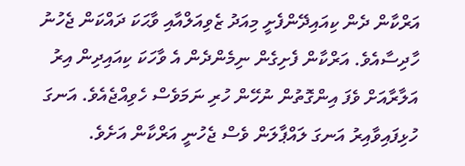އަރްކާން ދެން ކިއައިދޭންފެށީ މިއަދު ޒެވިއަލްއާއި ވާޙަކަ ދައްކަން ޖެހުނު ހާދިސާއެވެ. އަރްކާން ފެށިގެން ނިމެންދެން އެ ވާހަކަ ކިއައިދިން އިރު އަލާރާއަށް ވެފަ އިންގޮތުން ނުހޭން ހުރި ނަމަވެސް ހެވިއްޖެއެވެ. އަނގަ ހުޅިފައިވާއިރު އަނގަ ލައްޕާލަން ވެސް ޖެހުނީ އަރްކާން އަށެވެ.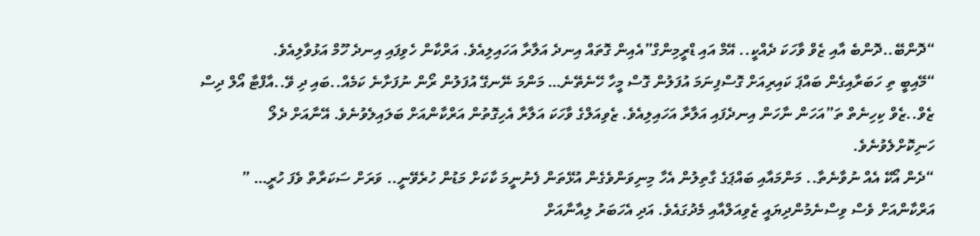“ދޮންބޭ..ދޮންބެ އާއި ޒެވް ވާހަކަ ދެއްކީ.. އޭމް އައި ޑްރީމިންގް”އެއިން ގޮތައް އިނދެ އަލާރާ އަހައިލިއެވެ. އަރްކާން ހެވިފައި އިނދެ ހޫމް އަޅުވާލިއެވެ.
“މޭއިބީ ތި ހަބަރާއިގެން ބައްޕަ ކައިރިއަށް ގޮސްފިނަމަ އުފަލުން ގޮސް މީހާ ހޭނެތޭނެ… މަންމަ ނޭނގޭ އުފަލުން ރޯން ނުފަށާނެ ކަމެއް..ބައި ދި ވޭ..އާފްޓާ އޯލް ދިސް ޒެވް..ޒެވް ކިހިނެތް ތަ”އަހަން ނާހަން އިނދެފައި އަލާރާ އަހައިލިއެވެ. ޒެވިއަލްގެ ވާހަކަ އަލާރާ އެހިގޮތުން އަރްކާންއަށް ބަލައިލެވުނެވެ. އޭނާއަށް ދެލޯ ހަނިކޮށްލެވުނެވެ.
“ދެން އޯކޭ އެއް ނުވާނެތާ.. މަންމައާއި ބައްޕަގެ ގާތިލުން އެހާ މިނިވަންވެގެން އުޅޭތަން ފެނުނީމަ ކާކަށް މަޑުން ހުރެވޭނީ.. ވަރަށް ސަކަރާތް ވެފަ ހުރީ… ” އަރްކާންއަށް ވެސް ވިސްނެމުންދިޔައީ ޒެވިއަލްއާއި މެދުގައެވެ. އަދި އެހަބަރު ލިއާނާއަށް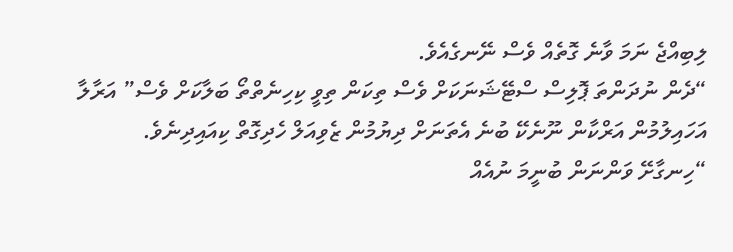ލިބިއްޖެ ނަމަ ވާނެ ގޮތެއް ވެސް ނޭނގެއެވެ.
“ދެން ނުދަންތަ ޕޮލިސް ސްޓޭޝަނަކަށް ވެސް ތިކަން ތިވީ ކިހިނެތްތޯ ބަލާކަށް ވެސް” އަރާލާ އަހައިލުމުން އަރްކާން ނޫނެކޭ ބުނެ އެތަނަށް ދިޔުމުން ޒެވިއަލް ހެދިގޮތް ކިއައިދިނެވެ.
“ހިނގާށޭ ވަންނަން ބުނީމަ ނުއެއް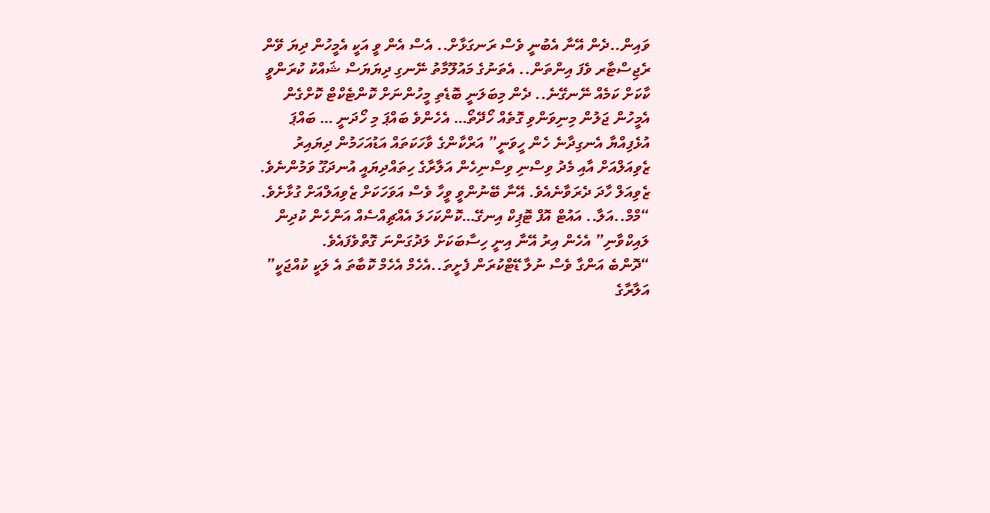ވައިން..ދެން އޭނާ އެބުނީ ވެސް ރަނގަޅާށް.. އެސް އެން ވީ އަކީ އެމީހުން ދިޔަ ވޭން ރެޖިސްޓާރ ވެފަ އިންތަން.. އެތަނުގެ މައުލޫމާތު ނޭނގި ދިޔަޔަސް ޝައްކު ކުރަންވީ ކާކަށް ކަމެއް ނޭނގޭނެ.. ދެން މިބަލަނީ ބޮޑެތި މީހުންނަށް ކޮންޓެކްޓް ކޮށްގެން އެމީހުން ޖަލުން މިނިވަންވި ގޮތެއް ހޯދޭތޯ… އެހެންވެ ބައްޕަ މި ހޯދަނީ … ބައްޕަ އުޅެފިއްޔާ އެނގިދާނެ ހެން ހީވަނީ” އަރްކާންގެ ވާހަކަތައް އަޑުއަހަމުން ދިޔައިރު ޒެވިއަލްއަށް އާއި މެދު ވިސްނި ވިސްނިހެން އަލާރާގެ ހިތައްދިޔައީ އުނދަގޫ ވަމުންނެވެ. ޒެވިއަލް ހާދަ ދެރަވާނެއެވެ. އޭނާ ބޭނުންވީ ވީހާ ވެސް އަވަހަކަށް ޒެވިއަލްއަށް ގުޅާށެވެ.
“މްމް..އަލާ.. އައުޓް އޮފް ޓޮޕިކް އިނގޭ…ކޮންކަހަލަ އެއްޗިއްސެއް އަންހެން ކުދިން ލައިކްވާނި” އެހެން އިރު އޭނާ އިނީ ހިސާބަކަށް ލަދުގަންނަ ގޮތްވެފައެވެ.
“ދޮންބެ އަންގާ ވެސް ނުލާ ޑޭޓްކުރަން ފެށީތަ..އެހެމް އެހެމް ކޮބާތަ އެ ލަކީ ކުއްޖަކީ” އަލާރާގެ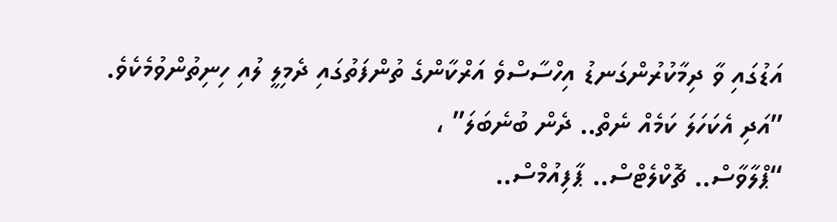އަޑުގައި ވާ ދިމާކުރުންގަނޑު އިހްސާސްވެ އަރްކާންގެ ތުންފަތުގައި ދެމިލީ ލުއި ހިނިތުންވުމެކެވެ.
”އަދި އެކަހަލަ ކަމެއް ނެތް.. ދެން ބުނެބަލަ” ،
“ޕްލާވާސް.. ޗޮކްލެޓްސް.. ޕާފިއުމްސް..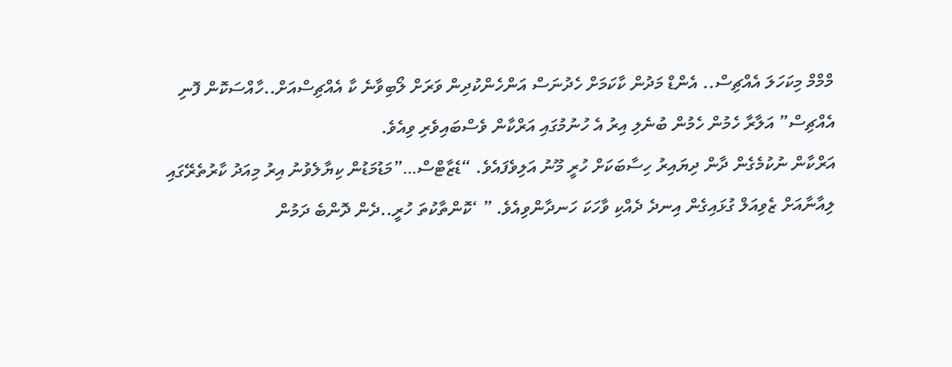މްމްމް މިކަހަލަ އެއްޗިސް.. އެންޑް މަދުން ކާކަމަށް ހެދުނަސް އަންހެންކުދިން ވަރަށް ލޯބިވާނެ ކާ އެއްޗިސްއަށް..ހާއްސަކޮން ފޮނި އެއްޗިސް” އަލާރާ ހެމުން ހެމުން ބުނެލި އިރު އެ ހުނުމުގައި އަރްކާން ވެސްބައިވެރި ވިއެވެ.
އަރްކާން ނުކުމެގެން ދާން ދިޔައިރު ހިސާބަކަށް ހުރީ މޫނު އަލިވެފައެވެ. “ޑެޒާޓްސް…”މަޑުމަޑުން ކިޔާލެވުނު އިރު މިއަދު ކާރުތެރޭގައި ލިއާނާއަށް ޒެވިއަލް ގުޅައިގެން އިނދެ ދެއްކި ވާހަކަ ހަނދާންވިއެވެ. ” ‘ކޮންތާކުތަ ހުރީ..ދެން ދޮންބެ ދަމުން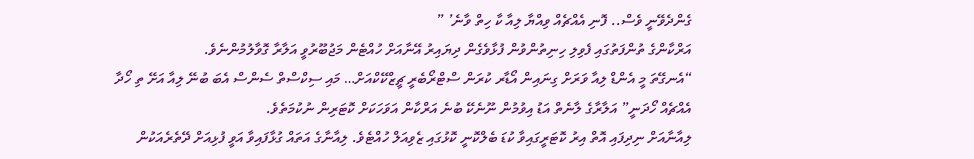ގެންދެވޭނީ ވެސް.. ފޮނި އެއްޗެއް ވިއްޔާ ލިއާ ކާ ހިތް ވާނެ’ ”
އަރްކާންގެ ތުންފަތުގައި ފެވިލި ހިނިތުންވުން ފުޅާވެގެން ދިޔައިރު އޭނާއަށް ހުއްޓެން މަޖުބޫރުވީ އަލާރާ ގޮވާލުމުންނެވެ.
“އެނގޭތަ މީ އެންޑް ލިއާ ވަރަށް ގިނައިން އޯޑާރ ކުރަން ސްޓްރޯބެރީ ޗީޒްކޭކްއަށް… މައި ސިކްސްތް ސެންސް އެބަ ބުނޭ ލިއާ އަށޭ ތި ހޯދާ އެއްޗެއް ހޯދަނީ” އަލާރާގެ ލާނެތް އަޑު އިވުމުން ނޫނެކޭ ބުނެ އަރްކާން އަވަހަކަށް ކޮޓަރިން ނުކުމަތެވެ.
ލިއާނާއަށް ނިދިފައި އޮތް އިރު ކޮޓަރީގައިވާ ކުޑަ ބެލްކޮނީ ކޮޅުގައި ޒެވިއަލް ހުއްޓެވެ. ލިއާނާގެ އަތައް ގުޅާފައިވާ އަވީ ފުޅިއަށް ދޭތެރެއަކުން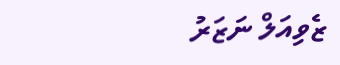ޒެވިއަލް ނަޒަރު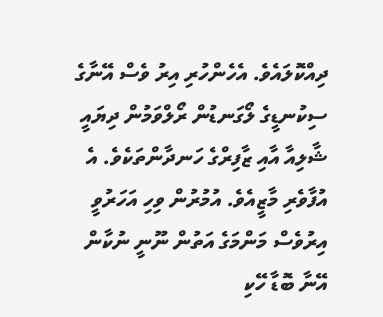ދިއްކޮލައެވެ. އެހެންހުރި އިރު ވެސް އޭނާގެ ސިކުނޑީގެ ލޯގަނޑުން ރޯލްވަމުން ދިޔައީ ޝާލިއާ އާއި ޒާފިރްގެ ހަނދާންތަކެވެ. އެ އުފާވެރި މާޒީއެވެ. އުމުރުން ވިހި އަހަރުވީ އިރުވެސް މަންމަގެ އަތުން ނޫނީ ނުކާން އޭނާ ބޮޑާ ހޭކި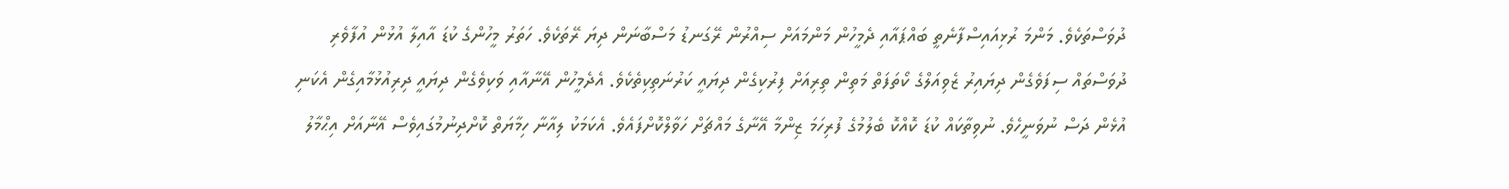ދުވަސްތަކެވެ. މަންމަ ރުޅިއައިސްފާނެތީ ބައްޕައާއި ދެމީހުން މަންމައަށް ސިއްރުން ރޭގަނޑު މަސްބާނަން ދިޔަ ރޭތަކެވެ. ހަތަރު މީހުންގެ ކުޑަ އާއިލާ އުޅުން އުފާވެރި ދުވަސްތައް ސިފަވެގެން ދިޔައިރު ޒެވިއަލްގެ ކޯތަފަތް މަތިން ތިރިއަށް ފިރުކިގެން ދިޔައީ ކަރުނަތިކިތެކެވެ. އެދެމީހުން އޭނާއާއި ވަކިވެގެން ދިޔައީ ދިރިއުޅުމާއިގެން އެކަނި އުޅެން ދަސް ނުވަނީހެވެ. ނުވިތާކައް ކުޑަ ކޮއްކޮ ބެލުމުގެ ފުރިހަމަ ޒިންމާ އޭނާގެ މައްޗަށް ހަވާލްކޮށްފައެވެ. އެކަމަކު ލިއާނާ ހިމާޔަތް ކޮށްދިނުމުގައިވެސް އޭނާއަށް އިޙްމާލު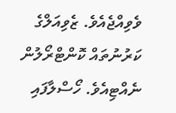ވެވިއްޖެއެވެ. ޒެވިއަލްގެ ކަރުނުތައް ކޮންޓްރޯލުން ނެއްޓިއެވެ. ހޯސްލާފައި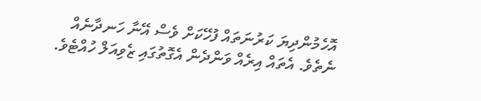އޮހެމުންދިޔަ ކަރުނަތައް ފުހޭކަށް ވެސް އޭނާ ހަނދާނެއް ނެތެވެ. އެތައް އިރެއް ވަންދެން އެގޮތުގައި ޒެވިއަލް ހުއްޓެވެ.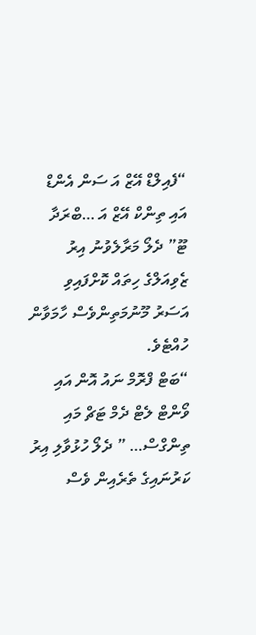“ފެއިލްޑް އޭޒް އަ ސަން އެންޑް އައި ތިންކް އޭޒް އަ …ބްރަދާ ޓޫ” ދެލޯ މަރާލެވުނު އިރު ޒެވިއަލްގެ ހިތައް ކޮށްފައިވި އަސަރު މޫނުމަތިންވެސް ހާމަވާން ހުއްޓެވެ.
“ބަޓް ފްރޮމް ނައު އޮން އައި ވޯންޓް ލެޓް ދެމް ޓަޗް މައި ތިންގްސް… ” ދެލޯ ހުޅުވާލި އިރު ކަރުނައިގެ ތެރެއިން ވެސް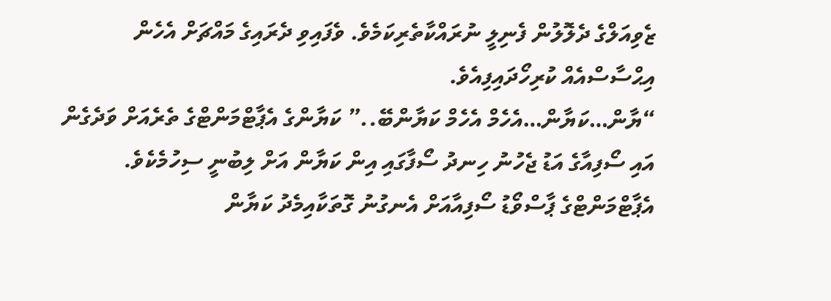ޒެވިއަލްގެ ދެލޮލުން ފެނިލީ ނުރައްކާތެރިކަމެވެ. ވެފައިވި ދެރައިގެ މައްޗަށް އެހެން އިޙްސާސްއެއް ކުރިހޯދައިފިއެވެ.
“ޔާން…ކަޔާން…އެހެމް އެހެމް ކަޔާންބޭ..” ކަޔާންގެ އެޕާޓްމަންޓްގެ ތެރެއަށް ވަދެގެން އައި ސޯފިއާގެ އަޑު ޖެހުނު ހިނދު ސޯފާގައި އިން ކަޔާން އަށް ލިބުނީ ސިހުމެކެވެ. އެޕާޓްމަންޓްގެ ޕާސްވޯޑު ސޯފިއާއަށް އެނގުނު ގޮތަކާއިމެދު ކަޔާން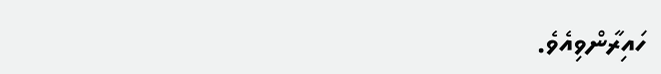ހައިރާންވިއެވެ.